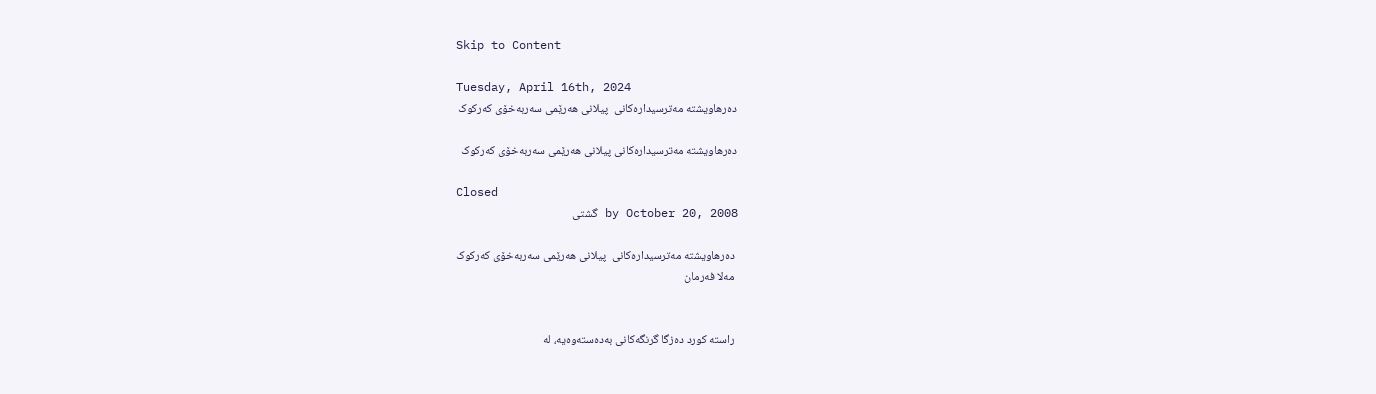Skip to Content

Tuesday, April 16th, 2024
ده‌رهاویشته‌ مه‌ترسیداره‌کانی  پیلانی هه‌رێمی سه‌ربه‌خۆی که‌رکوک

ده‌رهاویشته‌ مه‌ترسیداره‌کانی پیلانی هه‌رێمی سه‌ربه‌خۆی که‌رکوک

Closed
by October 20, 2008 گشتی

 ده‌رهاویشته‌ مه‌ترسیداره‌کانی  پیلانی هه‌رێمی سه‌ربه‌خۆی که‌رکوک
 مه‌لا فه‌رمان


 راسته کورد ده‌زگا گرنگه‌کانی به‌ده‌سته‌وه‌یه‌، له‌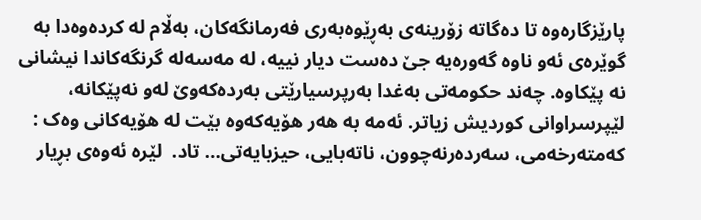پارێزگاره‌وه‌ تا ده‌گاته‌ زۆرینه‌ی به‌ڕێوه‌به‌ری فه‌رمانگه‌کان، به‌ڵام له‌ کرده‌وه‌دا به‌ گوێره‌ی ئه‌و ناوه‌ گه‌وره‌یه‌ جێ ده‌ست دیار نییه‌، له‌ مه‌سه‌له‌ گرنگه‌کاندا نیشانی نه‌ پێکاوه‌. چه‌ند حکومه‌تی به‌غدا به‌رپرسیارێتی به‌رده‌که‌وێ له‌و نه‌پێکانه‌، لێپرسراوانی کوردیش زیاتر. ئه‌مه‌ به‌ هه‌ر هۆیه‌که‌وه‌ بێت له‌ هۆیه‌کانی وه‌ک : که‌مته‌رخه‌می، سه‌رده‌رنه‌چوون، ناته‌بایی، حیزبایه‌تی… تاد.  لێره‌ ئه‌وه‌ی بڕیار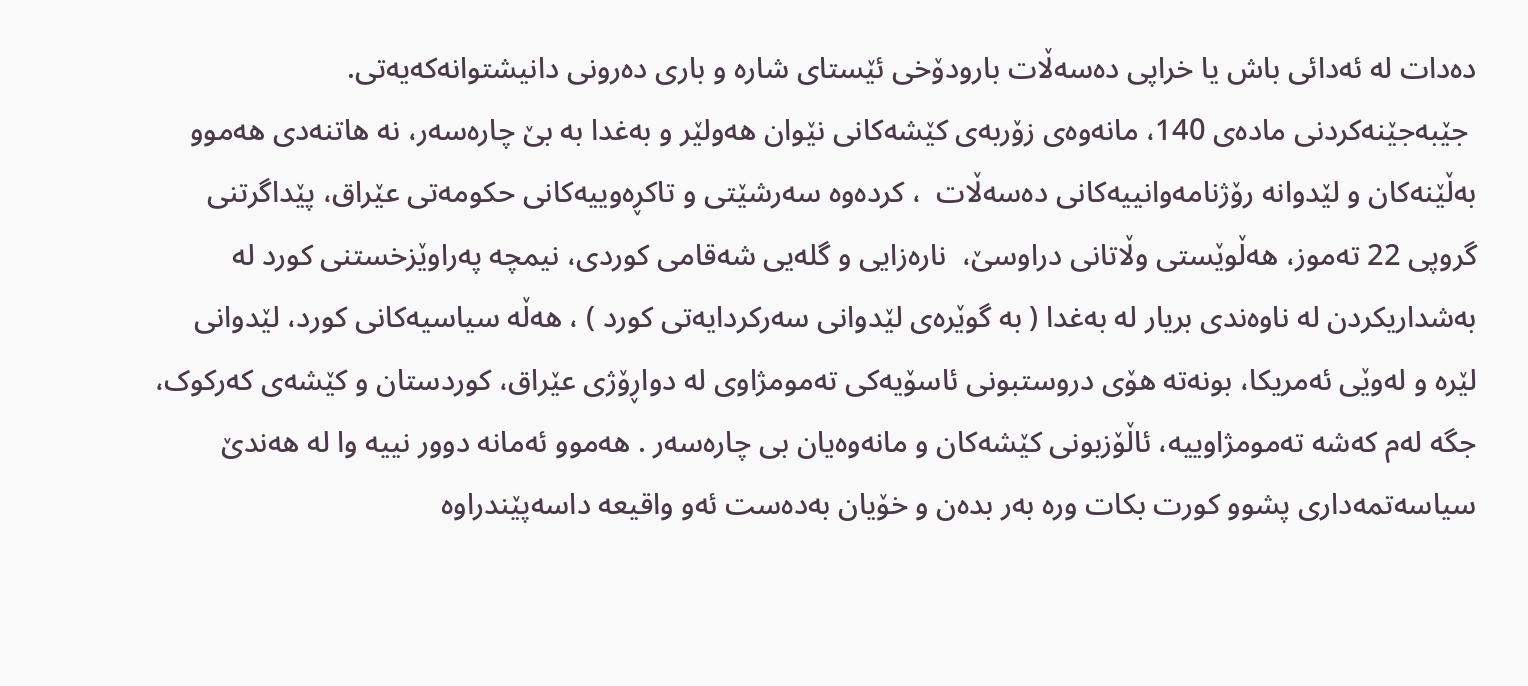ده‌دات له‌ ئه‌دائی باش یا خراپی ده‌سه‌ڵات بارودۆخی ئێستای شاره‌ و باری ده‌رونی دانیشتوانه‌که‌یه‌تی.
 جێبه‌جێنه‌کردنی ماده‌ی 140، مانه‌وه‌ی زۆربه‌ی کێشه‌کانی نێوان هه‌ولێر و به‌غدا به‌ بێ چاره‌سه‌ر، نه‌ هاتنه‌دی هه‌موو به‌ڵێنه‌کان و لێدوانه‌ رۆژنامه‌وانییه‌کانی ده‌سه‌ڵات  ، کرده‌وه‌ سه‌رشێتی و تاکڕه‌وییه‌کانی حکومه‌تی عێراق، پێداگرتنی گروپی 22 ته‌موز، هه‌ڵوێستی وڵاتانی دراوسێ،  ناره‌زایی و گله‌یی شه‌قامی کوردی، نیمچه‌ په‌راوێزخستنی کورد له‌ به‌شداریکردن له‌ ناوه‌ندی بریار له‌ به‌غدا ( به‌ گوێره‌ی لێدوانی سه‌رکردایه‌تی کورد ) ، هه‌ڵه‌ سیاسیه‌کانی کورد، لێدوانی لێره‌ و‌ له‌وێی ئه‌مریکا، بونه‌ته‌ هۆی دروستبونی ئاسۆیه‌کی ته‌مومژاوی له‌ دواڕۆژی عێراق، کوردستان و کێشه‌ی که‌رکوک، جگه‌ له‌م که‌شه‌ ته‌مومژاوییه‌، ئاڵۆزبونی کێشه‌کان و مانه‌وه‌یان بی چاره‌سه‌ر . هه‌موو ئه‌مانه ‌دوور نییه‌‌ وا له‌ هه‌ندێ سیاسه‌تمه‌داری پشوو کورت بکات وره‌ به‌ر بده‌ن و خۆیان به‌ده‌ست ئه‌و واقیعه‌ داسه‌پێندراوه‌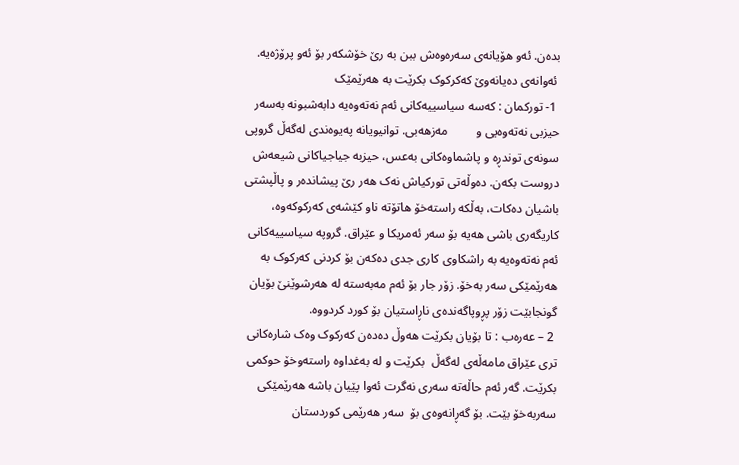بده‌ن. ئه‌و هۆیانه‌ی سه‌ره‌وه‌ش ببن به رێ خۆشکه‌ر بۆ ئه‌و پرۆژه‌یه‌.
 ئه‌وانه‌ی ده‌یانه‌وێ که‌کرکوک بکرێت به‌ هه‌رێمێک
 1- تورکمان : که‌سه‌ سیاسییه‌کانی ئه‌م نه‌ته‌وه‌یه‌ دابه‌شبونه‌ به‌سه‌ر حیزبی نه‌ته‌وه‌یی و         مه‌زهه‌بی. توانیویانه‌ په‌یوه‌ندی له‌گه‌ڵ گروپی سونه‌ی توندڕه‌ و پاشماوه‌کانی به‌عس، حیزبه‌ جیاجیاکانی شیعه‌ش دروست بکه‌ن. ده‌وڵه‌تی تورکیاش نه‌ک هه‌ر رێ پیشانده‌ر و پاڵپشتی باشیان ده‌کات، به‌ڵکه‌ راسته‌خۆ هاتۆته‌ ناو کێشه‌ی که‌رکوکه‌وه‌، کاریگه‌ری باشی هه‌یه‌ بۆ سه‌ر ئه‌مریکا و عێراق. گروپه‌ سیاسییه‌کانی ئه‌م نه‌ته‌وه‌یه‌ به‌ راشکاوی کاری جدی ده‌که‌ن بۆ کردنی که‌رکوک به‌ هه‌رێمێکی سه‌ر به‌خۆ. زۆر جار بۆ ئه‌م مه‌به‌سته‌ له‌ هه‌رشوێنێ بۆیان گونجابێت زۆر پڕوپاگه‌نده‌ی ناڕاستیان بۆ کورد کردووه‌.
 2 – عه‌ره‌ب : تا بۆیان بکرێت هه‌وڵ ده‌ده‌ن که‌رکوک وه‌ک شاره‌کانی تری عێراق مامه‌ڵه‌ی له‌گه‌ڵ  بکرێت و له‌ به‌غداوه‌ راسته‌وخۆ حوکمی بکرێت. گه‌ر ئه‌م حاڵه‌ته‌ سه‌ری نه‌گرت ئه‌وا پێیان باشه‌ هه‌رێمێکی سه‌ربه‌خۆ بێت. بۆ گه‌ڕانه‌وه‌ی بۆ  سه‌ر هه‌رێمی کوردستان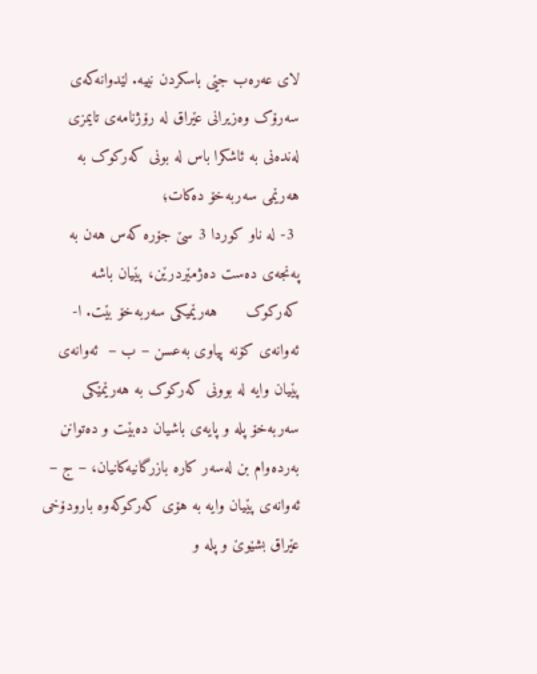لای عه‌ره‌ب جێی باسکردن نییه‌. لێدوانه‌که‌ی سه‌رۆک وه‌زیرانی عێراق له‌ رۆژنامه‌ی تایمزی له‌نده‌نی به‌ ئاشکرا باس له‌ بونی که‌رکوک به‌ هه‌رێمی سه‌ربه‌خۆ ده‌کات؛
 3- له‌ ناو کوردا 3 سێ جۆره‌ که‌س هه‌ن به‌ په‌نجه‌ی ده‌ست ده‌ژمێردرێن، پێیان باشه‌  که‌رکوک      هه‌رێمیکی سه‌ربه‌خۆ بێت. ا-  ئه‌وانه‌ی کۆنه‌ پیاوی به‌عسن‌ – ب –  ئه‌وانه‌ی پێیان وایه‌ له‌ بوونی که‌رکوک به‌ هه‌رێمێکی سه‌ربه‌خۆ پله‌ و پایه‌ی باشیان ده‌بێت و ده‌توانن به‌رده‌وام بن له‌سه‌ر کاره‌ بازرگانیه‌کانیان‌، – ج –  ئه‌وانه‌ی پێیان وایه‌ به‌ هۆی که‌رکوکه‌وه‌ بارودۆخی عێراق بشێوێ و پله‌ و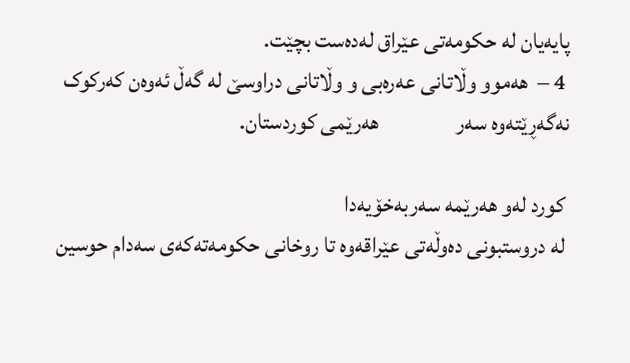پایه‌یان له‌ حکومه‌تی عێراق له‌ده‌ست بچێت.
 4 –  هه‌موو وڵاتانی عه‌ره‌بی و وڵاتانی دراوسێ له‌ گه‌ڵ ئه‌وه‌ن که‌رکوک نه‌گه‌ڕێته‌وه‌ سه‌ر                 هه‌رێمی کوردستان.

 کورد له‌و هه‌رێمه‌ سه‌ربه‌خۆیه‌دا
 له‌ دروستبونی ده‌وڵه‌تی عێراقه‌وه‌ تا روخانی حکومه‌ته‌که‌ی سه‌دام حوسین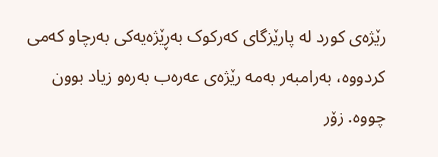رێژه‌ی کورد له‌ پارێزگای که‌رکوک به‌ڕێژه‌یه‌کی به‌رچاو که‌می کردووه‌، به‌رامبه‌ر به‌مه‌ رێژه‌ی عه‌ره‌ب به‌ره‌و زیاد بوون چووه‌. زۆر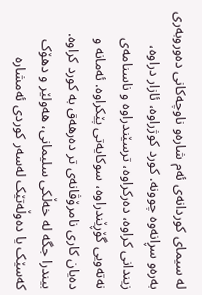له‌ سیمای کوردانه‌ی ئه‌م شاره‌و ناوچه‌کانی ده‌وروبه‌ری به‌ره‌و سڕانه‌وه‌ چوونه‌. کورد کوژراوه‌، ئازار دراوه‌، زیندانی کراوه‌، ده‌رکراوه‌، ترسێندراوه‌ و ناسنامه‌ی نه‌ته‌ویی گۆڕێندراوه‌، سوکایه‌تی پێکراوه‌. ئه‌مانه‌ و ده‌یان کاری نامرۆڤانه‌ی تر ده‌رهه‌ق به‌ کورد کراوه‌. بیندرا جگه‌ له‌ خه‌ڵکی سلیمانی، هه‌ولێر و دهۆک که‌سێک یا ده‌وڵه‌تێک له‌سه‌ر کوردی ئه‌مشاره‌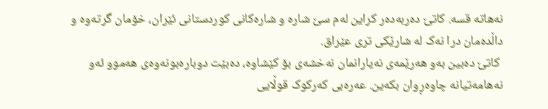نه‌هاته‌ قسه‌. کاتێ ده‌ربه‌ده‌ر کراین له‌م سێ شاره و شاره‌کانی کوردستانی ئێران،‌ خۆمان گرته‌وه و داڵده‌مان درا نه‌ک له‌ شارێکی تری عێراق.
 کاتێ ده‌بین به‌و هه‌رێمه‌ی نه‌یارانمان نه‌خشه‌ی بۆ کێشاوه‌، ده‌بێت دوباره‌بونه‌وه‌ی هه‌موو ئه‌و نه‌هامه‌تیانه چاوه‌ڕوان بکه‌ین. عه‌ره‌بی که‌رکوک قوڵایی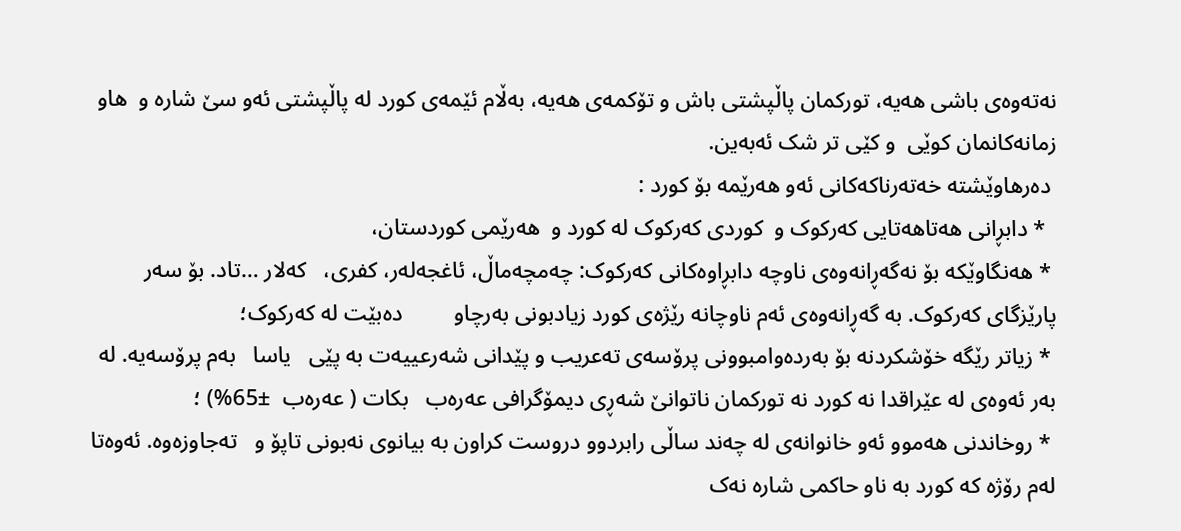نه‌ته‌وه‌ی باشی هه‌یه‌، تورکمان پاڵپشتی باش و تۆکمه‌ی هه‌یه‌، به‌ڵام ئێمه‌ی کورد له‌ پاڵپشتی ئه‌و سێ شاره و  هاو زمانه‌کانمان‌ کوێی  و کێی تر شک ئه‌به‌ین.
 ده‌رهاوێشته‌ خه‌ته‌رناکه‌کانی ئه‌و هه‌رێمه‌ بۆ کورد ‌:
  * دابڕانی هه‌تاهه‌تایی که‌رکوک و  کوردی که‌رکوک‌ له‌ کورد و  هه‌رێمی کوردستان،
 * هه‌نگاوێکه‌ بۆ نه‌گه‌ڕانه‌وه‌ی ناوچه‌ دابڕاوه‌کانی که‌رکوک: چه‌مچه‌ماڵ، ئاغجه‌له‌ر، کفری،   که‌لار …تاد. بۆ سه‌ر پارێزگای که‌رکوک. به‌ گه‌ڕانه‌وه‌ی ئه‌م ناوچانه‌ رێژه‌ی کورد زیادبونی به‌رچاو         ده‌بێت له‌ که‌رکوک؛
 * زیاتر رێگه‌ خۆشکردنه‌ بۆ به‌رده‌وامبوونی پرۆسه‌ی ته‌عریب و پێدانی شه‌رعییه‌ت به‌ پێی   یاسا   به‌م پرۆسه‌یه‌. له‌ به‌ر ئه‌وه‌ی له‌ عێراقدا نه‌ کورد نه‌ تورکمان ناتوانێ شه‌ڕی دیمۆگرافی عه‌ره‌ب   بکات ( عه‌ره‌ب  ±65%) ؛
 * روخاندنی هه‌موو ئه‌و خانوانه‌ی له‌ چه‌ند ساڵی رابردوو دروست کراون به‌ بیانوی نه‌بونی تاپۆ و   ته‌جاوزه‌وه‌. ئه‌وه‌تا له‌م رۆژه‌ که‌ کورد به‌ ناو حاکمی شاره‌ نه‌ک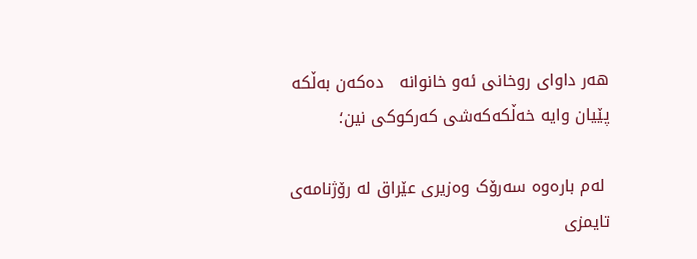هه‌ر داوای روخانی ئه‌و خانوانه‌   ده‌که‌ن به‌ڵکه‌ پێیان وایه‌ خه‌ڵکه‌که‌شی که‌رکوکی نین؛

 له‌م باره‌وه‌ سه‌رۆک وه‌زیری عێراق له‌ رۆژنامه‌ی تایمزی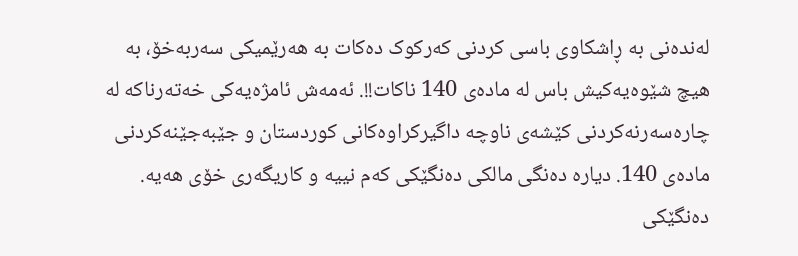له‌نده‌نی به‌ ڕاشکاوی باسی کردنی که‌رکوک ده‌کات به‌ هه‌رێمیکی سه‌ربه‌خۆ، به‌ هیچ شێوه‌یه‌کیش باس له‌ ماده‌ی 140 ناکات!!. ئه‌مه‌ش ئامژه‌یه‌کی خه‌ته‌رناکه‌ له‌ چاره‌سه‌رنه‌کردنی کێشه‌ی ناوچه‌ داگیرکراوه‌کانی کوردستان و جێبه‌جێنه‌کردنی ماده‌ی 140. دیاره‌ ده‌نگی مالکی ده‌نگێکی که‌م نییه‌ و کاریگه‌ری خۆی هه‌یه‌. ده‌نگێکی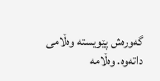گه‌وره‌ش پێویسته‌ وه‌ڵامی داته‌وه‌. وه‌ڵامه‌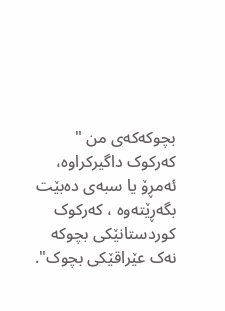بچوکه‌که‌ی من " که‌رکوک داگیرکراوه‌، ئه‌مڕۆ یا سبه‌ی ده‌بێت بگه‌ڕێته‌وه‌ ، که‌رکوک کوردستانێکی بچوکه‌ نه‌ک عێراقێکی بچوک".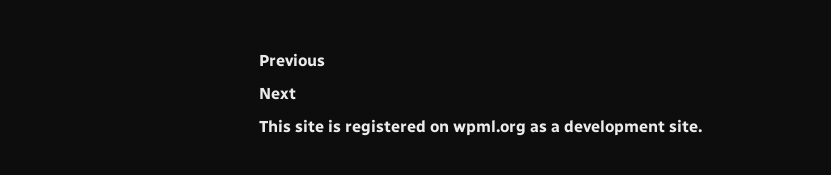Previous
Next
This site is registered on wpml.org as a development site.